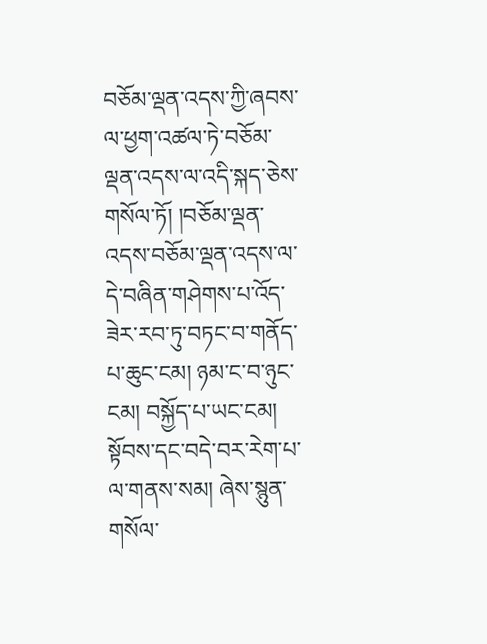བཅོམ་ལྡན་འདས་ཀྱི་ཞབས་ལ་ཕྱག་འཚལ་ཏེ་བཅོམ་ལྡན་འདས་ལ་འདི་སྐད་ཅེས་གསོལ་ཏོ། །བཅོམ་ལྡན་འདས་བཅོམ་ལྡན་འདས་ལ་དེ་བཞིན་གཤེགས་པ་འོད་ཟེར་རབ་ཏུ་བཏང་བ་གནོད་པ་ཆུང་ངམ། ཉམ་ང་བ་ཉུང་ངམ། བསྐྱོད་པ་ཡང་ངམ། སྟོབས་དང་བདེ་བར་རེག་པ་ལ་གནས་སམ། ཞེས་སྙུན་གསོལ་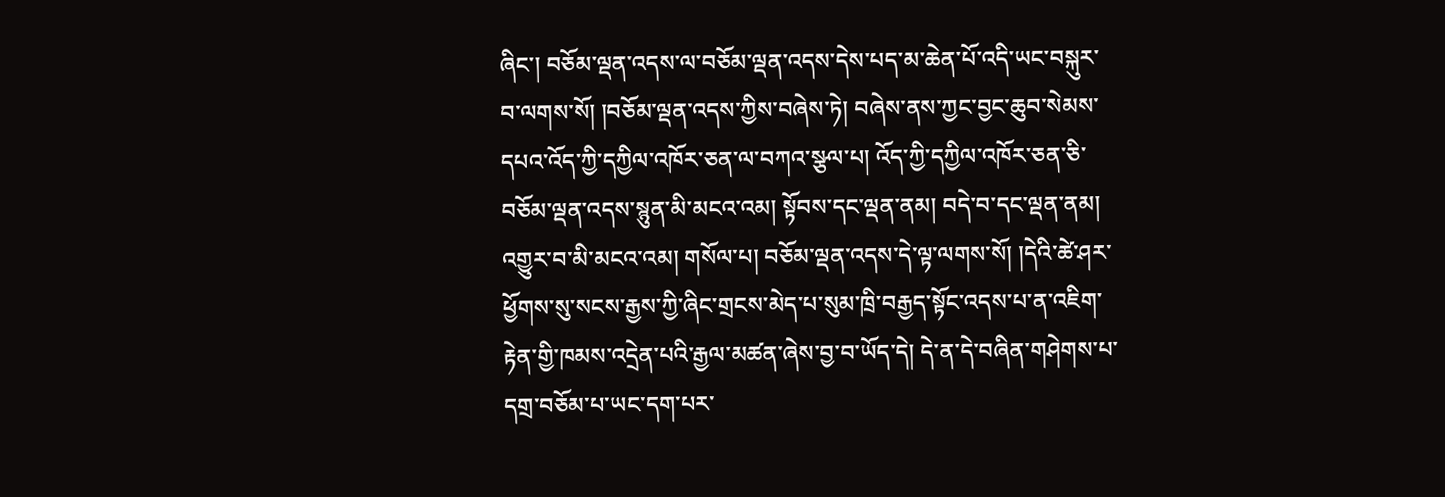ཞིང་། བཅོམ་ལྡན་འདས་ལ་བཅོམ་ལྡན་འདས་དེས་པད་མ་ཆེན་པོ་འདི་ཡང་བསྐུར་བ་ལགས་སོ། །བཅོམ་ལྡན་འདས་ཀྱིས་བཞེས་ཏེ། བཞེས་ནས་ཀྱང་བྱང་ཆུབ་སེམས་དཔའ་འོད་ཀྱི་དཀྱིལ་འཁོར་ཅན་ལ་བཀའ་སྩལ་པ། འོད་ཀྱི་དཀྱིལ་འཁོར་ཅན་ཅི་བཅོམ་ལྡན་འདས་སྙུན་མི་མངའ་འམ། སྟོབས་དང་ལྡན་ནམ། བདེ་བ་དང་ལྡན་ནམ། འགྱུར་བ་མི་མངའ་འམ། གསོལ་པ། བཅོམ་ལྡན་འདས་དེ་ལྟ་ལགས་སོ། །དེའི་ཚེ་ཤར་ཕྱོགས་སུ་སངས་རྒྱས་ཀྱི་ཞིང་གྲངས་མེད་པ་སུམ་ཁྲི་བརྒྱད་སྟོང་འདས་པ་ན་འཇིག་རྟེན་གྱི་ཁམས་འདྲེན་པའི་རྒྱལ་མཚན་ཞེས་བྱ་བ་ཡོད་དེ། དེ་ན་དེ་བཞིན་གཤེགས་པ་དགྲ་བཅོམ་པ་ཡང་དག་པར་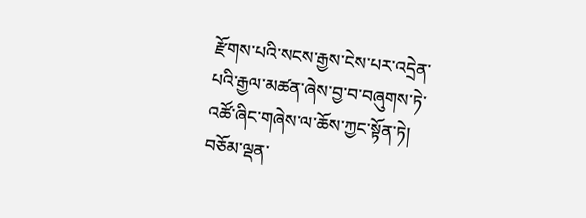རྫོགས་པའི་སངས་རྒྱས་ངེས་པར་འདྲེན་པའི་རྒྱལ་མཚན་ཞེས་བྱ་བ་བཞུགས་ཏེ་འཚོ་ཞིང་གཞེས་ལ་ཆོས་ཀྱང་སྟོན་ཏེ། བཅོམ་ལྡན་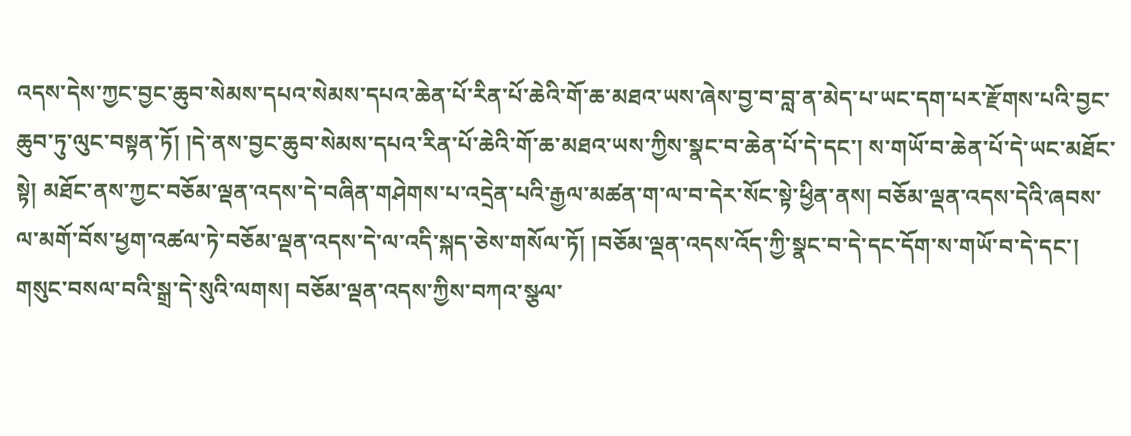འདས་དེས་ཀྱང་བྱང་ཆུབ་སེམས་དཔའ་སེམས་དཔའ་ཆེན་པོ་རིན་པོ་ཆེའི་གོ་ཆ་མཐའ་ཡས་ཞེས་བྱ་བ་བླ་ན་མེད་པ་ཡང་དག་པར་རྫོགས་པའི་བྱང་ཆུབ་ཏུ་ལུང་བསྟན་ཏོ། །དེ་ནས་བྱང་ཆུབ་སེམས་དཔའ་རིན་པོ་ཆེའི་གོ་ཆ་མཐའ་ཡས་ཀྱིས་སྣང་བ་ཆེན་པོ་དེ་དང་། ས་གཡོ་བ་ཆེན་པོ་དེ་ཡང་མཐོང་སྟེ། མཐོང་ནས་ཀྱང་བཅོམ་ལྡན་འདས་དེ་བཞིན་གཤེགས་པ་འདྲེན་པའི་རྒྱལ་མཚན་ག་ལ་བ་དེར་སོང་སྟེ་ཕྱིན་ནས། བཅོམ་ལྡན་འདས་དེའི་ཞབས་ལ་མགོ་བོས་ཕྱག་འཚལ་ཏེ་བཅོམ་ལྡན་འདས་དེ་ལ་འདི་སྐད་ཅེས་གསོལ་ཏོ། །བཅོམ་ལྡན་འདས་འོད་ཀྱི་སྣང་བ་དེ་དང་དོག་ས་གཡོ་བ་དེ་དང་། གསུང་བསལ་བའི་སྒྲ་དེ་སུའི་ལགས། བཅོམ་ལྡན་འདས་ཀྱིས་བཀའ་སྩལ་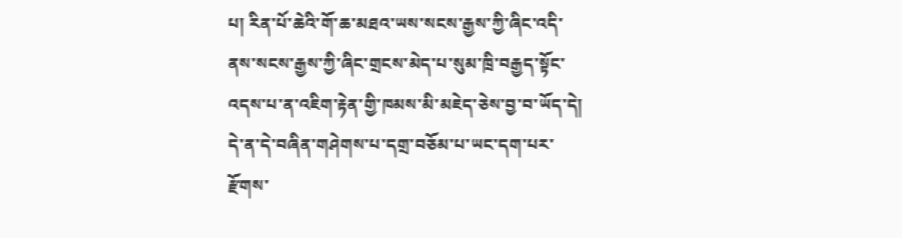པ། རིན་པོ་ཆེའི་གོ་ཆ་མཐའ་ཡས་སངས་རྒྱས་ཀྱི་ཞིང་འདི་ནས་སངས་རྒྱས་ཀྱི་ཞིང་གྲངས་མེད་པ་སུམ་ཁྲི་བརྒྱད་སྟོང་འདས་པ་ན་འཇིག་རྟེན་གྱི་ཁམས་མི་མཇེད་ཅེས་བྱ་བ་ཡོད་དེ། དེ་ན་དེ་བཞིན་གཤེགས་པ་དགྲ་བཅོམ་པ་ཡང་དག་པར་རྫོགས་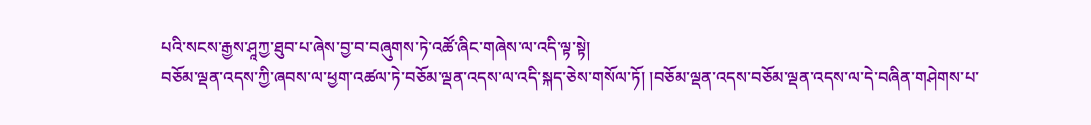པའི་སངས་རྒྱས་ཤཱཀྱ་ཐུབ་པ་ཞེས་བྱ་བ་བཞུགས་ཏེ་འཚོ་ཞིང་གཞེས་ལ་འདི་ལྟ་སྟེ།
བཅོམ་ལྡན་འདས་ཀྱི་ཞབས་ལ་ཕྱག་འཚལ་ཏེ་བཅོམ་ལྡན་འདས་ལ་འདི་སྐད་ཅེས་གསོལ་ཏོ། །བཅོམ་ལྡན་འདས་བཅོམ་ལྡན་འདས་ལ་དེ་བཞིན་གཤེགས་པ་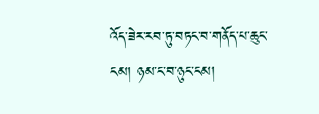འོད་ཟེར་རབ་ཏུ་བཏང་བ་གནོད་པ་ཆུང་ངམ། ཉམ་ང་བ་ཉུང་ངམ།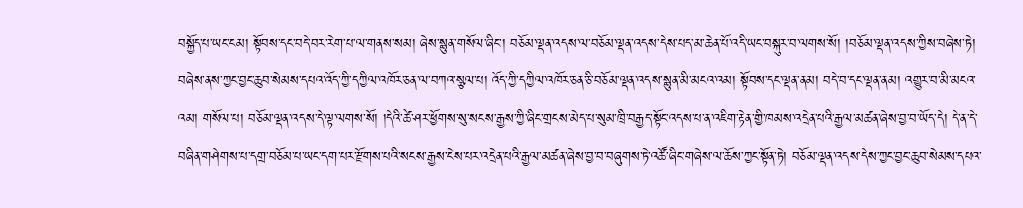བསྐྱོད་པ་ཡང་ངམ། སྟོབས་དང་བདེ་བར་རེག་པ་ལ་གནས་སམ། ཞེས་སྙུན་གསོལ་ཞིང་། བཅོམ་ལྡན་འདས་ལ་བཅོམ་ལྡན་འདས་དེས་པད་མ་ཆེན་པོ་འདི་ཡང་བསྐུར་བ་ལགས་སོ། །བཅོམ་ལྡན་འདས་ཀྱིས་བཞེས་ཏེ། བཞེས་ནས་ཀྱང་བྱང་ཆུབ་སེམས་དཔའ་འོད་ཀྱི་དཀྱིལ་འཁོར་ཅན་ལ་བཀའ་སྩལ་པ། འོད་ཀྱི་དཀྱིལ་འཁོར་ཅན་ཅི་བཅོམ་ལྡན་འདས་སྙུན་མི་མངའ་འམ། སྟོབས་དང་ལྡན་ནམ། བདེ་བ་དང་ལྡན་ནམ། འགྱུར་བ་མི་མངའ་འམ། གསོལ་པ། བཅོམ་ལྡན་འདས་དེ་ལྟ་ལགས་སོ། །དེའི་ཚེ་ཤར་ཕྱོགས་སུ་སངས་རྒྱས་ཀྱི་ཞིང་གྲངས་མེད་པ་སུམ་ཁྲི་བརྒྱད་སྟོང་འདས་པ་ན་འཇིག་རྟེན་གྱི་ཁམས་འདྲེན་པའི་རྒྱལ་མཚན་ཞེས་བྱ་བ་ཡོད་དེ། དེ་ན་དེ་བཞིན་གཤེགས་པ་དགྲ་བཅོམ་པ་ཡང་དག་པར་རྫོགས་པའི་སངས་རྒྱས་ངེས་པར་འདྲེན་པའི་རྒྱལ་མཚན་ཞེས་བྱ་བ་བཞུགས་ཏེ་འཚོ་ཞིང་གཞེས་ལ་ཆོས་ཀྱང་སྟོན་ཏེ། བཅོམ་ལྡན་འདས་དེས་ཀྱང་བྱང་ཆུབ་སེམས་དཔའ་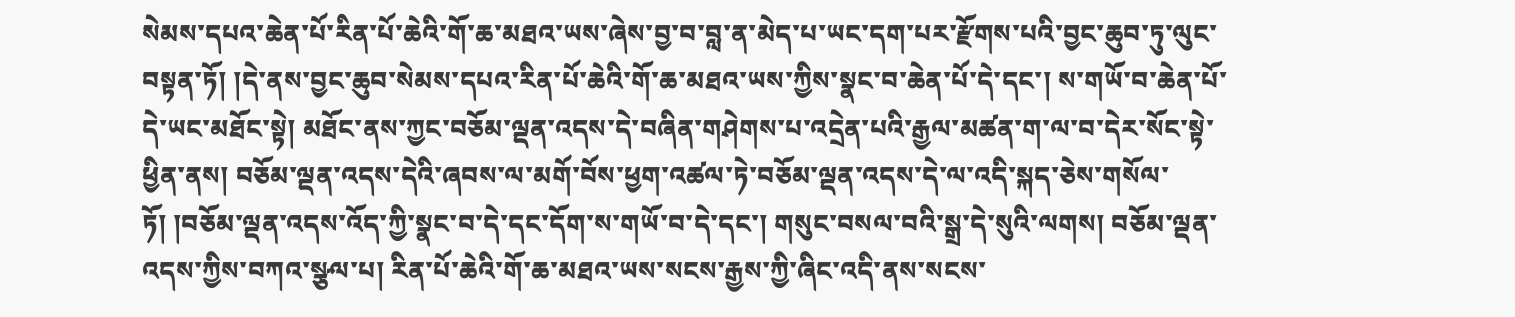སེམས་དཔའ་ཆེན་པོ་རིན་པོ་ཆེའི་གོ་ཆ་མཐའ་ཡས་ཞེས་བྱ་བ་བླ་ན་མེད་པ་ཡང་དག་པར་རྫོགས་པའི་བྱང་ཆུབ་ཏུ་ལུང་བསྟན་ཏོ། །དེ་ནས་བྱང་ཆུབ་སེམས་དཔའ་རིན་པོ་ཆེའི་གོ་ཆ་མཐའ་ཡས་ཀྱིས་སྣང་བ་ཆེན་པོ་དེ་དང་། ས་གཡོ་བ་ཆེན་པོ་དེ་ཡང་མཐོང་སྟེ། མཐོང་ནས་ཀྱང་བཅོམ་ལྡན་འདས་དེ་བཞིན་གཤེགས་པ་འདྲེན་པའི་རྒྱལ་མཚན་ག་ལ་བ་དེར་སོང་སྟེ་ཕྱིན་ནས། བཅོམ་ལྡན་འདས་དེའི་ཞབས་ལ་མགོ་བོས་ཕྱག་འཚལ་ཏེ་བཅོམ་ལྡན་འདས་དེ་ལ་འདི་སྐད་ཅེས་གསོལ་ཏོ། །བཅོམ་ལྡན་འདས་འོད་ཀྱི་སྣང་བ་དེ་དང་དོག་ས་གཡོ་བ་དེ་དང་། གསུང་བསལ་བའི་སྒྲ་དེ་སུའི་ལགས། བཅོམ་ལྡན་འདས་ཀྱིས་བཀའ་སྩལ་པ། རིན་པོ་ཆེའི་གོ་ཆ་མཐའ་ཡས་སངས་རྒྱས་ཀྱི་ཞིང་འདི་ནས་སངས་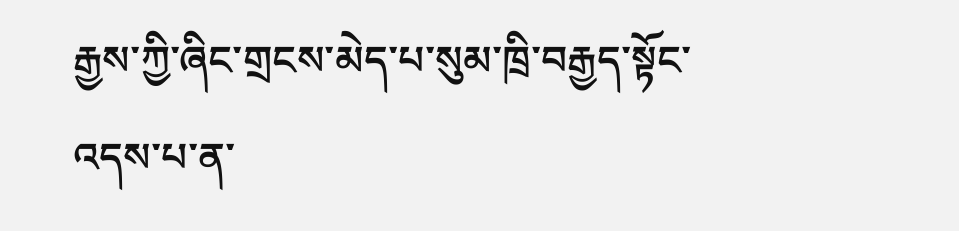རྒྱས་ཀྱི་ཞིང་གྲངས་མེད་པ་སུམ་ཁྲི་བརྒྱད་སྟོང་འདས་པ་ན་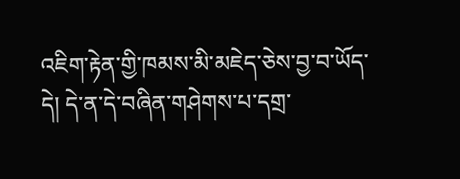འཇིག་རྟེན་གྱི་ཁམས་མི་མཇེད་ཅེས་བྱ་བ་ཡོད་དེ། དེ་ན་དེ་བཞིན་གཤེགས་པ་དགྲ་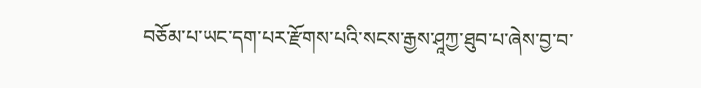བཅོམ་པ་ཡང་དག་པར་རྫོགས་པའི་སངས་རྒྱས་ཤཱཀྱ་ཐུབ་པ་ཞེས་བྱ་བ་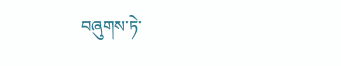བཞུགས་ཏེ་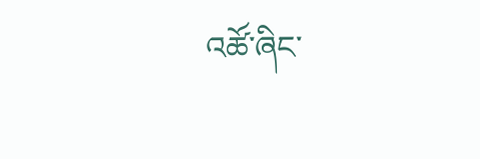འཚོ་ཞིང་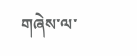གཞེས་ལ་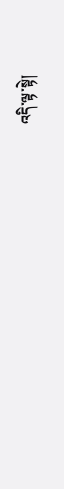འདི་ལྟ་སྟེ།